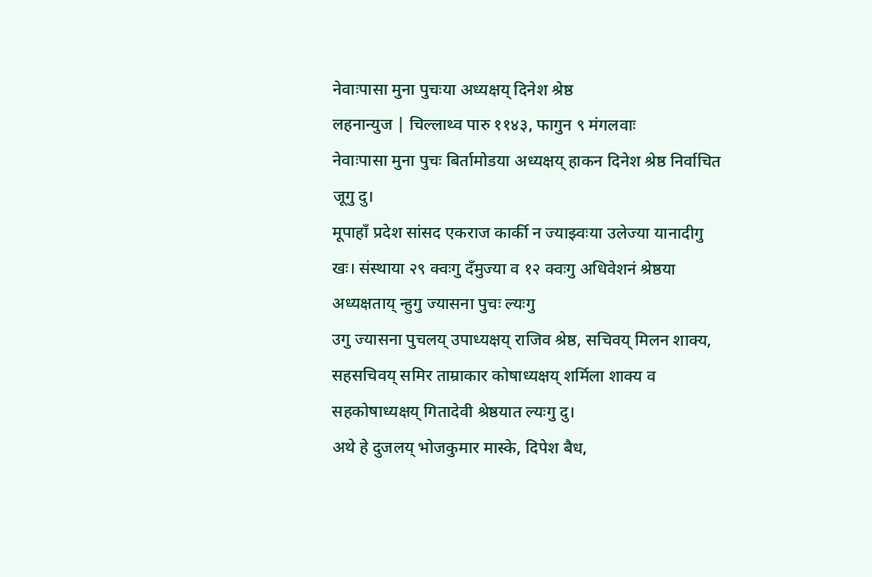नेवाःपासा मुना पुचःया अध्यक्षय् दिनेश श्रेष्ठ
लहनान्युज | चिल्लाथ्व पारु ११४३, फागुन ९ मंगलवाः
नेवाःपासा मुना पुचः बिर्तामोडया अध्यक्षय् हाकन दिनेश श्रेष्ठ निर्वाचित जूगु दु।
मूपाहाँ प्रदेश सांसद एकराज कार्की न ज्याझ्वःया उलेज्या यानादीगु खः। संस्थाया २९ क्वःगु दँमुज्या व १२ क्वःगु अधिवेशनं श्रेष्ठया अध्यक्षताय् न्हुगु ज्यासना पुचः ल्यःगु
उगु ज्यासना पुचलय् उपाध्यक्षय् राजिव श्रेष्ठ, सचिवय् मिलन शाक्य, सहसचिवय् समिर ताम्राकार कोषाध्यक्षय् शर्मिला शाक्य व सहकोषाध्यक्षय् गितादेवी श्रेष्ठयात ल्यःगु दु।
अथे हे दुजलय् भोजकुमार मास्के, दिपेश बैध,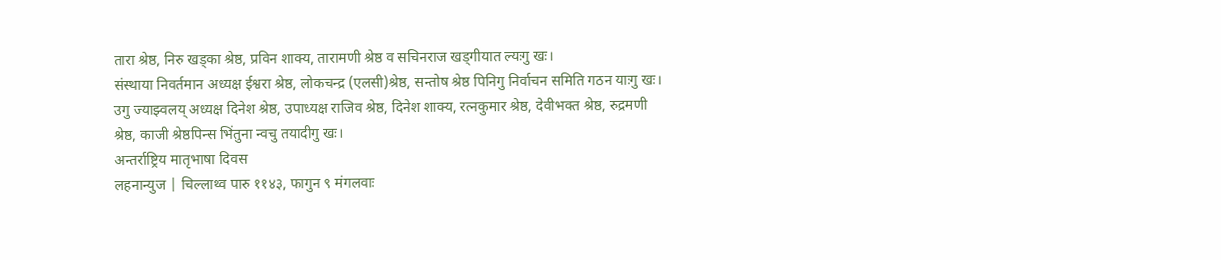तारा श्रेष्ठ, निरु खड्का श्रेष्ठ, प्रविन शाक्य, तारामणी श्रेष्ठ व सचिनराज खड्गीयात ल्यःगु खः।
संस्थाया निवर्तमान अध्यक्ष ईश्वरा श्रेष्ठ, लोकचन्द्र (एलसी)श्रेष्ठ, सन्तोष श्रेष्ठ पिनिगु निर्वाचन समिति गठन याःगु खः।
उगु ज्याझ्वलय् अध्यक्ष दिनेश श्रेष्ठ, उपाध्यक्ष राजिव श्रेष्ठ, दिनेश शाक्य, रत्नकुमार श्रेष्ठ, देवीभक्त श्रेष्ठ, रुद्रमणी श्रेष्ठ, काजी श्रेष्ठपिन्स भिंतुना न्वचु तयादीगु खः।
अन्तर्राष्ट्रिय मातृभाषा दिवस
लहनान्युज | चिल्लाथ्व पारु ११४३, फागुन ९ मंगलवाः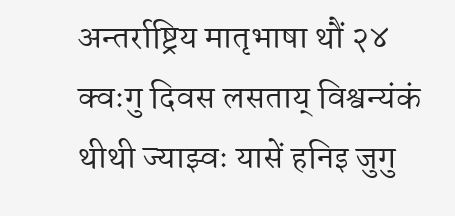अन्तर्राष्ट्रिय मातृभाषा थौं २४ क्वःगु दिवस लसताय् विश्वन्यंकं थीथी ज्याझ्वः यासें हनिइ जुगु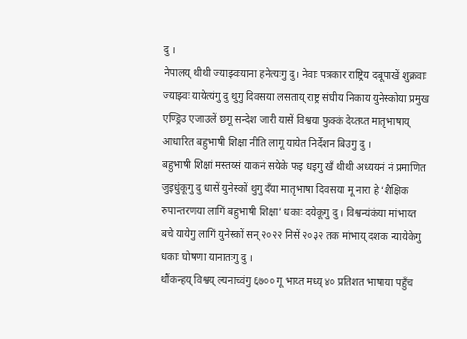दु ।
नेपालय् थीथी ज्याझ्वःयाना हनेत्यःगु दु। नेवाः पत्रकार राष्ट्रिय दबूपाखें शुक्रवाः ज्याझ्वः यायेत्यंगु दु थुगु दिवसया लसताय् राष्ट्र संघीय निकाय युनेस्कोया प्रमुख एण्ड्रिउ एजाउलें छगू सन्देश जारी यासें विश्वया फुक्कं देय्तय्त मातृभाषाय् आधारित बहुभाषी शिक्षा नीति लागू यायेत निर्देशन बिउगु दु ।
बहुभाषी शिक्षां मस्तय्सं याकनं सयेके फइ धइगु खँ थीथी अध्ययनं नं प्रमाणित जुइधुंकूगु दु धासें युनेस्कों थुगु दँया मातृभाषा दिवसया मू नारा हे ‘शैक्षिक रुपान्तरणया लागिं बहुभाषी शिक्षा’ धकाः दयेकूगु दु । विश्वन्यंकंया मांभाय्त बचे यायेगु लागिं युनेस्कों सन् २०२२ निसें २०३२ तक मांभाय् दशक न्यायेकेगु धकाः घोषणा यानातःगु दु ।
थौंकन्हय् विश्वय् ल्यनाच्वंगु ६७०० गू भाय्त मध्य् ४० प्रतिशत भाषाया पहुँच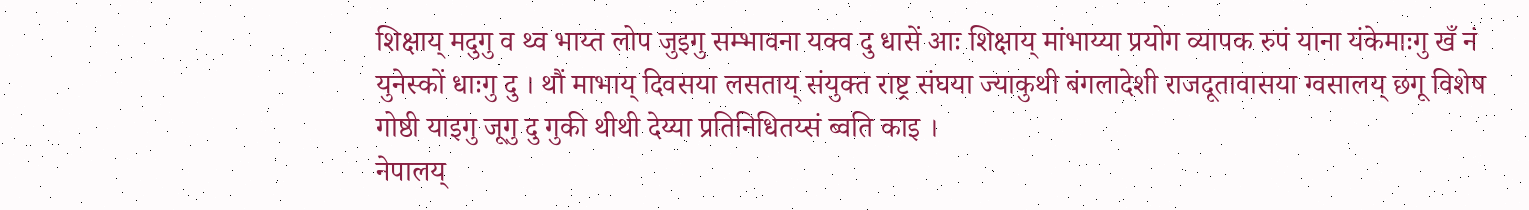शिक्षाय् मदुगु व थ्व भाय्त लोप जुइगु सम्भावना यक्व दु धासें आः शिक्षाय् मांभाय्या प्रयोग व्यापक रुपं याना यंकेमाःगु खँ नं युनेस्कों धाःगु दु । थौं माभाय् दिवसया लसताय् संयुक्त राष्ट्र संघया ज्याकुथी बंगलादेशी राजदूतावासया ग्वसालय् छगू विशेष गोष्ठी याइगु जूगु दु गुकी थीथी देय्या प्रतिनिधितय्सं ब्वति काइ ।
नेपालय्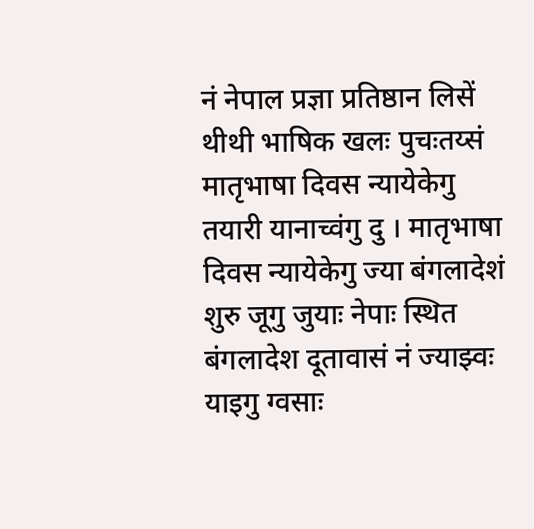नं नेपाल प्रज्ञा प्रतिष्ठान लिसें थीथी भाषिक खलः पुचःतय्सं मातृभाषा दिवस न्यायेकेगु तयारी यानाच्वंगु दु । मातृभाषा दिवस न्यायेकेगु ज्या बंगलादेशं शुरु जूगु जुयाः नेपाः स्थित बंगलादेश दूतावासं नं ज्याझ्वः याइगु ग्वसाः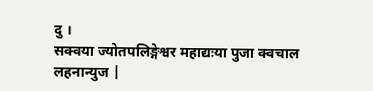दु ।
सक्वया ज्योतपलिङ्गेश्वर महाद्यःया पुजा क्वचाल
लहनान्युज |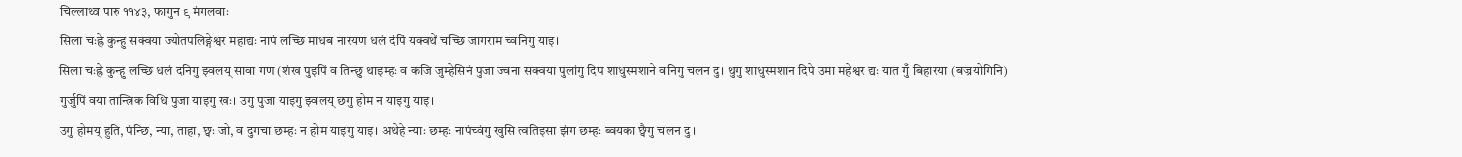चिल्लाथ्व पारु ११४३, फागुन ९ मंगलवाः
सिला चःह्रे कुन्हु सक्वया ज्योतपलिङ्गेश्वर महाद्यः नापं लच्छि माधब नारयण धलं दंपिं यक्वथें चच्छि जागराम च्वनिगु याइ।
सिला चःह्रे कुन्हु लच्छि धलं दनिगु झ्वलय् सावा गण (शंख पुइपिं व तिन्छु थाइम्हः व कजि जुम्हेसिनं पुजा ज्वना सक्वया पुलांगु दिप शाधुस्मशाने वनिगु चलन दु। थुगु शाधुस्मशान दिपे उमा महेश्वर द्यः यात गुँ बिहारया (बज्रयोगिनि) गुर्जुपिं वया तान्त्रिक विधि पुजा याइगु खः। उगु पुजा याइगु झ्वलय् छगु होम न याइगु याइ।
उगु होमय् हुति, पंन्छि, न्या, ताहा, छ्वः जो, व दुगचा छम्हः न होम याइगु याइ। अथेहे न्याः छम्हः नापंच्वंगु खुसि त्वतिइसा झंग छम्हः ब्वयका छ्वैगु चलन दु ।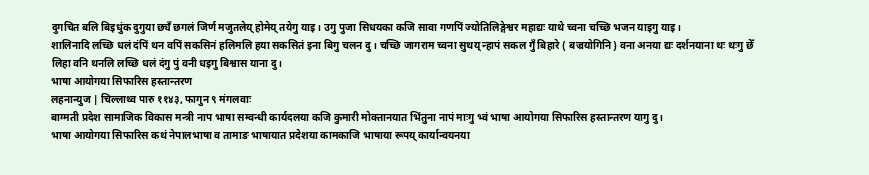दुगचित बलि बिइधुंक दुगुया छ्यँ छगलं जिर्ण मजुतलेय् होमेय् तयेगु याइ। उगु पुजा सिधयका कजि सावा गणपिं ज्योतिलिङ्गेश्वर महाद्यः याथे च्वना चच्छि भजन याइगु याइ।
शालिनादि लच्छि धलं दंपिं थन वपिं सकसिनं हलिमलि हया सकसितं इना बिगु चलन दु । चच्छि जागराम च्वना सुथय् न्हापं सकल गुँ बिहारे ( बज्रयोगिनि) वना अनया द्यः दर्शनयाना थः थःगु छेँ लिहा वनि थनलि लच्छि धलं दंगु पुं वनी धइगु बिश्वास याना दु।
भाषा आयोगया सिफारिस हस्तान्तरण
लहनान्युज | चिल्लाथ्व पारु ११४३, फागुन ९ मंगलवाः
बाग्मती प्रदेश सामाजिक विकास मन्त्री नाप भाषा सम्वन्धी कार्यदलया कजि कुमारी मोक्तानयात भिंतुना नापं माःगु भ्वं भाषा आयोगया सिफारिस हस्तान्तरण यागु दु।
भाषा आयोगया सिफारिस कथं नेपालभाषा व तामाङ भाषायात प्रदेशया कामकाजि भाषाया रूपय् कार्यान्वयनया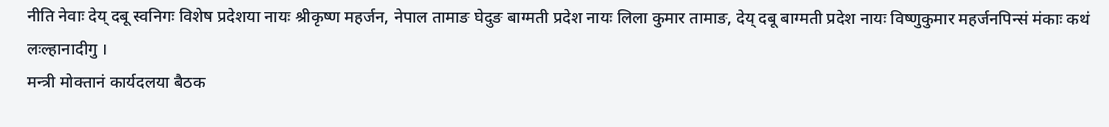नीति नेवाः देय् दबू स्वनिगः विशेष प्रदेशया नायः श्रीकृष्ण महर्जन, नेपाल तामाङ घेदुङ बाग्मती प्रदेश नायः लिला कुमार तामाङ, देय् दबू बाग्मती प्रदेश नायः विष्णुकुमार महर्जनपिन्सं मंकाः कथं लःल्हानादीगु ।
मन्त्री मोक्तानं कार्यदलया बैठक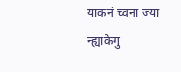याकनं च्वना ज्या न्ह्याकेगु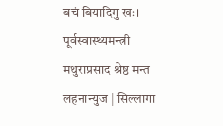बचं बियादिगु खः।
पूर्वस्वास्थ्यमन्त्री मथुराप्रसाद श्रेष्ठ मन्त
लहनान्युज | सिल्लागा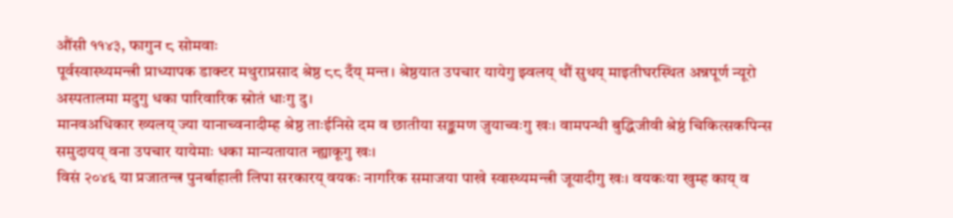औंसी ११४३, फागुन ८ सोमवाः
पूर्वस्वास्थ्यमन्त्री प्राध्यापक डाक्टर मथुराप्रसाद श्रेष्ठ ८८ दँय् मन्त। श्रेष्ठयात उपचार यायेगु झ्वलय् थौं सुथय् माइतीघरस्थित अन्नपूर्ण न्यूरो अस्पतालमा मदुगु धका पारिवारिक स्रोतं धाःगु दु।
मानवअधिकार ख्यलय् ज्या यानाच्वनादीम्ह श्रेष्ठ ताःईनिसे दम व छातीया सङ्क्रमण जुयाच्वःगु खः। वामपन्थी बुद्धिजीवी श्रेष्ठं चिकित्सकपिन्स समुदायय् वना उपचार यायेमाः धका मान्यतायात न्ह्याकूगु खः।
विसं २०४६ या प्रजातन्त्र पुनर्बाहाली लिपा सरकारय् वयकः नागरिक समाजया पाखे स्वास्थ्यमन्त्री जूयादीगु खः। वयकःया खुम्ह काय् व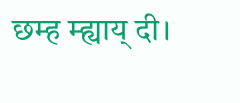छम्ह म्ह्याय् दी।